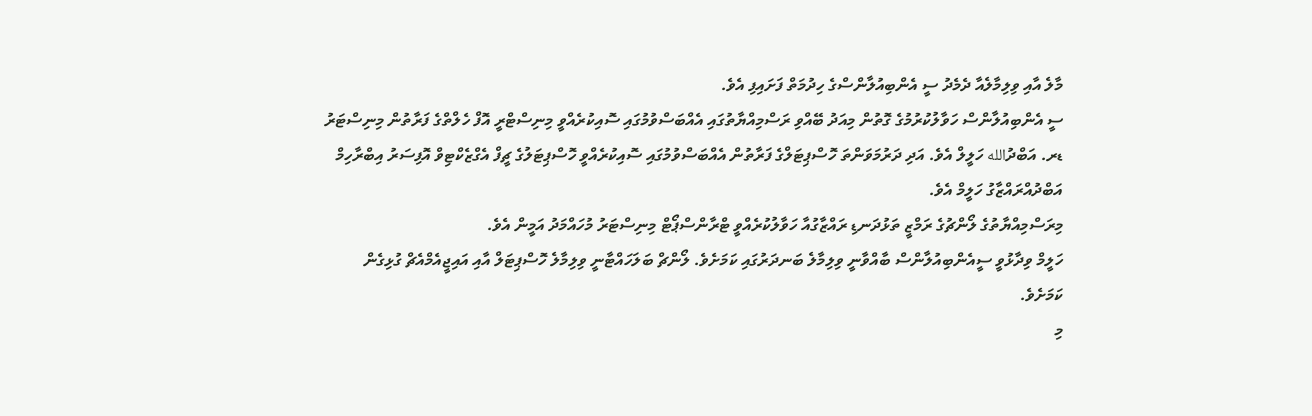މާލެ އާއި ވިލިމާލެއާ ދެމެދު ސީ އެންބިއުލާންސްގެ ހިދުމަތް ފަށައިފި އެވެ.
ސީ އެންބިއުލާންސް ހަވާލުކުރުމުގެ ގޮތުން މިއަދު ބޭއްވި ރަސްމިއްޔާތުގައި އެއްބަސްވުމުގައި ސޮއިކުރެއްވީ މިނިސްޓްރީ އޮފް ހެލްތްގެ ފަރާތުން މިނިސްޓަރު ޑރ. އަބްދުالله ހަލީލް އެވެ. އަދި ދަރުމަވަންތަ ހޮސްޕިޓަލްގެ ފަރާތުން އެއްބަސްވުމުގައި ސޮއިކުރެއްވީ ހޮސްޕިޓަލުގެ ޗީފް އެގްޒެކްޓިވް އޮފިސަރު އިބްރާހިމް އަބްދުއްރައްޒާގު ހަލީމް އެވެ.
މިރަސްމިއްޔާތުގެ ލޯންޗުގެ ރަމްޒީ ތަޅުދަނޑި ރައްޒާގުއާ ހަވާލުކުރެއްވީ ޓްރާންސްޕޯޓް މިނިސްޓަރު މުހައްމަދު އަމީން އެވެ.
ހަލީމް ވިދާޅުވީ ސީއެންބިއުލާންސް ބާއްވާނީ ވިލިމާލެ ބަނދަރުގައި ކަމަށެވެ. ލޯންޗް ބަލަހައްޓާނީ ވިލިމާލެ ހޮސްޕިޓަލް އާއި އައިޖީއެމްއެޗް ގުޅިގެން ކަމަށެވެ.
މި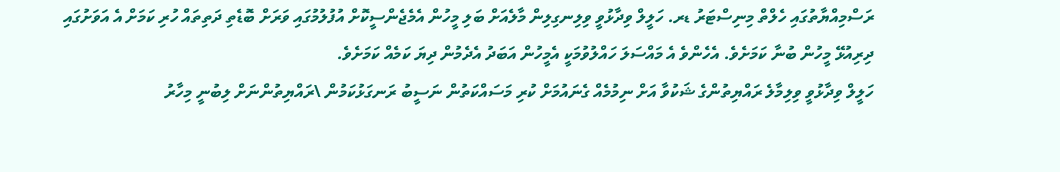ރަސްމިއްޔާތުގައި ހެލްތް މިނިސްޓަރު ޑރ. ހަލީލް ވިދާޅުވީ ވިލިނގިލިން މާލެއަށް ބަލި މީހުން އެމެޖެންސީކޮށް އުފުލުމުގައި ވަރަށް ބޮޑެތި ދަތިތައް ހުރި ކަމަށް އެ އަވަށުގައި ދިރިއުޅޭ މީހުން ބުނާ ކަމަށެވެ. އެހެންވެ އެ މައްސަލަ ހައްލުވުމަކީ އެމީހުން އަބަދު އެދެމުން ދިޔަ ކަމެއް ކަމަށެވެ.
ހަލީލް ވިދާޅުވީ ވިލިމާލެ ރައްޔިތުންގެ ޝަކުވާ އަށް ނިމުމެއް ގެނައުމަށް ކުރި މަސައްކަތުން ނަސީބު ރަނގަޅުކަމުން \ރައްޔިތުންނަށް ލިބުނީ މިހާރު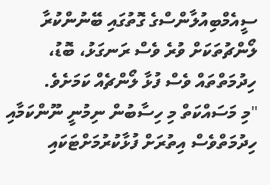ސީއެމްބިއުލާންސްގެ ގޮތުގައި ބޭނުންކުރާ ލޯންޗުތަކަށް ވުރެ ވެސް ރަނގަޅު، ބޮޑު، ހިދުމަތްތައް ވެސް ފުޅާ ލޯންޗެއް ކަމަށެވެ.
"މި މަސައްކަތް މި ހިސާބުން ނިމުނީ ނޫންކަމާއި ހިދުމަތްވެސް އިތުރަށް ފުޅާކުރުމަށްޓަކައި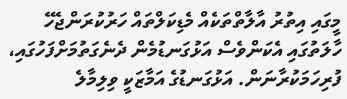މީގައި އިތުރު އާލާތްތަކެއް މެޑިކަލްތައް ހަރުކުރަންޖެހޭ ހާލަތުގައި އެކަންވެސް އަޅުގަނޑުމެން ދެނެގަތުމަށްފަހުގައި، ފުރިހަމަކުރާނަން. އަޅުގަނޑުގެ އަމާޒަކީ ވިލިމާލެ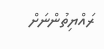ރައްޔިތުންނަށް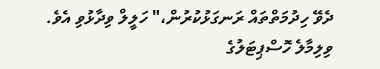ދެވޭ ހިދުމަތްތައް ރަނގަޅުކުރުން،" ހަލީލް ވިދާޅުވި އެވެ.
ވިލިމާލެ ހޮސްޕިޓަލުގެ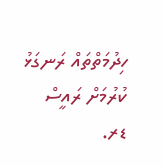ހިދުމަތްތައް ރަނގަޅު ކުރުމަށް ރައީސް ޑރ.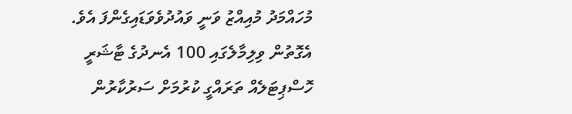މުހައްމަދު މުއިއްޒު ވަނީ ވައުދުވެވަޑައިގެންފަ އެވެ. އެގޮތުން ވިލިމާލެގައި 100 އެނދުގެ ޓާޝަރީ ހޮސްޕިޓަލެއް ތަރައްގީ ކުރުމަށް ސަރުކާރުން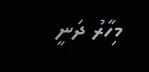މިހާރު ދަނީ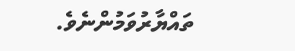ތައްޔާރުވަމުންނެވެ.